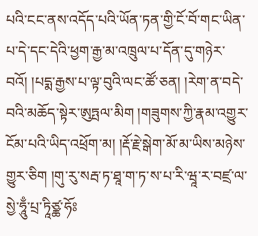པའི་ངང་ནས་འདོད་པའི་ཡོན་ཏན་གྱི་ངོ་བོ་གང་ཡིན་པ་དེ་དང་དེའི་ཕྱག་རྒྱ་མ་འཁྲུལ་པ་དོན་དུ་གཉེར་བའོ། །པདྨ་རྒྱས་པ་ལྟ་བུའི་ལང་ཚོ་ཅན། །རེག་ན་བདེ་བའི་མཆོད་སྟེར་ཨུཏྤལ་མིག །གཟུགས་ཀྱི་རྣམ་འགྱུར་ངོམ་པའི་ཡིད་འཕྲོག་མ། །རྡོ་རྗེ་སྒེག་མོ་མ་ཡིས་མཉེས་གྱུར་ཅིག །གུ་རུ་སརྦ་ཏ་ཐཱ་ག་ཏ་ས་པ་རི་ཝཱ་ར་བཛྲ་ལ་སྱེ་ཧཱུྃ་པྲ་ཏཱིཙྪ་ཧོཿ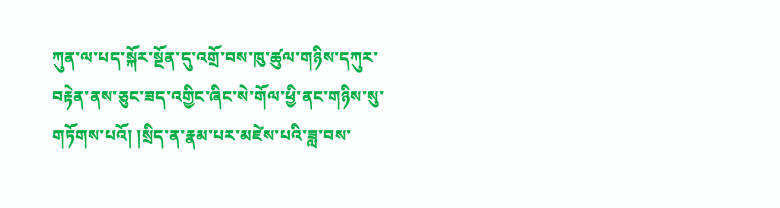ཀུན་ལ་པད་སྐོར་སྔོན་དུ་འགྲོ་བས་ཁུ་ཚུལ་གཉིས་དཀུར་བརྟེན་ནས་ཅུང་ཟད་འགྱིང་ཞིང་སེ་གོལ་ཕྱི་ནང་གཉིས་སུ་གཏོགས་པའོ། །སྲིད་ན་རྣམ་པར་མཛེས་པའི་ཟླ་བས་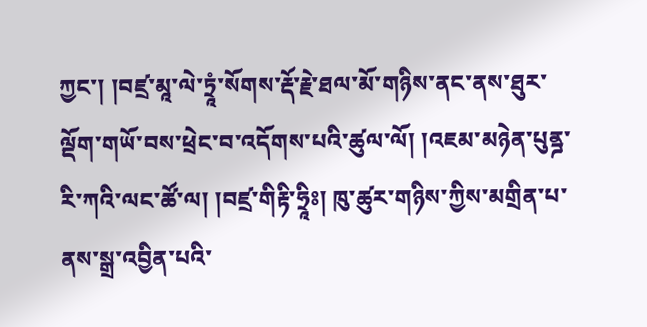ཀྱང་། །བཛྲ་མཱ་ལེ་ཏྲཱཾ་སོགས་རྡོ་རྗེ་ཐལ་མོ་གཉིས་ནང་ནས་ཐུར་ལྡོག་གཡོ་བས་ཕྲེང་བ་འདོགས་པའི་ཚུལ་ལོ། །འཇམ་མཉེན་པུནྜ་རི་ཀའི་ལང་ཚོ་ལ། །བཛྲ་གིརྟི་ཧྲཱིཿ། ཁུ་ཚུར་གཉིས་ཀྱིས་མགྲིན་པ་ནས་སྒྲ་འབྱིན་པའི་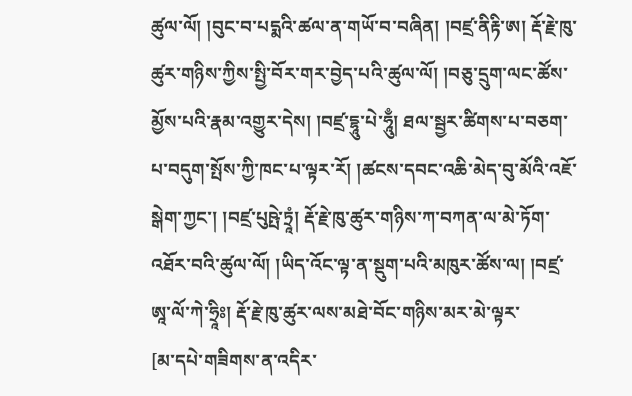ཚུལ་ལོ། །བུང་བ་པདྨའི་ཚལ་ན་གཡོ་བ་བཞིན། །བཛྲ་ནིརྟི་ཨ། རྡོ་རྗེ་ཁུ་ཚུར་གཉིས་ཀྱིས་སྤྱི་བོར་གར་བྱེད་པའི་ཚུལ་ལོ། །བཅུ་དྲུག་ལང་ཚོས་མྱོས་པའི་རྣམ་འགྱུར་དེས། །བཛྲ་དྷཱུ་པེ་ཧཱུྃ། ཐལ་སྦྱར་ཚིགས་པ་བཅག་པ་བདུག་སྤོས་ཀྱི་ཁང་པ་ལྟར་རོ། །ཚངས་དབང་འཆི་མེད་བུ་མོའི་འཇོ་སྒེག་ཀྱང་། །བཛྲ་པུཥྤེ་ཏྲཱཾ། རྡོ་རྗེ་ཁུ་ཚུར་གཉིས་ཀ་བཀན་ལ་མེ་ཏོག་འཐོར་བའི་ཚུལ་ལོ། །ཡིད་འོང་ལྟ་ན་སྡུག་པའི་མཁུར་ཚོས་ལ། །བཛྲ་ཨཱ་ལོ་ཀེ་ཧྲཱིཿ། རྡོ་རྗེ་ཁུ་ཚུར་ལས་མཐེ་བོང་གཉིས་མར་མེ་ལྟར་
[མ་དཔེ་གཟིགས་ན་འདིར་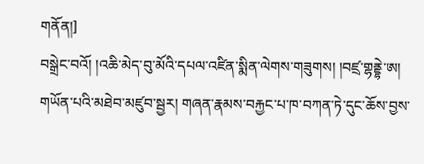གནོན།]
བསྒྲེང་བའོ། །འཆི་མེད་བུ་མོའི་དཔལ་འཛིན་སྨིན་ལེགས་གཟུགས། །བཛྲ་གྷནྡྷེ་ཨ། གཡོན་པའི་མཐེབ་མཛུབ་སྦྱར། གཞན་རྣམས་བརྐྱང་པ་ཁ་བཀན་ཏེ་དུང་ཆོས་བྱས་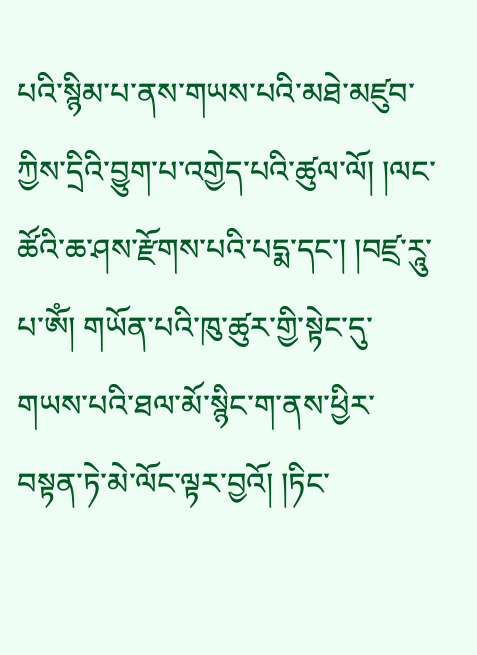པའི་སྙིམ་པ་ནས་གཡས་པའི་མཐེ་མཛུབ་ཀྱིས་དྲིའི་བྱུག་པ་འགྱེད་པའི་ཚུལ་ལོ། །ལང་ཚོའི་ཆ་ཤས་རྫོགས་པའི་པདྨ་དང་། །བཛྲ་རཱུ་པ་ཨོཾ། གཡོན་པའི་ཁུ་ཚུར་གྱི་སྟེང་དུ་གཡས་པའི་ཐལ་མོ་སྙིང་ག་ནས་ཕྱིར་བསྟན་ཏེ་མེ་ལོང་ལྟར་བྱའོ། །ཏིང་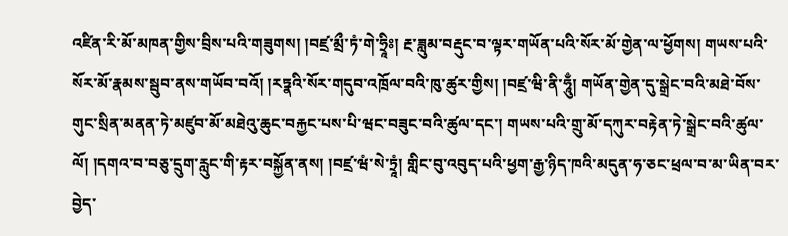འཛིན་རི་མོ་མཁན་གྱིས་བྲིས་པའི་གཟུགས། །བཛྲ་མྲྀ་ཏཾ་གེ་ཧྲཱིཿ། རྔ་ཟླུམ་བརྡུང་བ་ལྟར་གཡོན་པའི་སོར་མོ་གྱེན་ལ་ཕྱོགས། གཡས་པའི་སོར་མོ་རྣམས་སྦུབ་ནས་གཡོབ་བའོ། །རཏྣའི་སོར་གདུབ་འཁྲོལ་བའི་ཁུ་ཚུར་གྱིས། །བཛྲ་ཝི་ནི་ཧཱུྃ། གཡོན་གྱེན་དུ་སྒྲེང་བའི་མཐེ་བོས་གུང་སྲིན་མནན་ཏེ་མཛུབ་མོ་མཐེའུ་ཆུང་བརྐྱང་པས་པི་ཝང་བཟུང་བའི་ཚུལ་དང་། གཡས་པའི་གྲུ་མོ་དཀུར་བརྟེན་ཏེ་སྒྲེང་བའི་ཚུལ་ལོ། །དགའ་བ་བཅུ་དྲུག་རླུང་གི་རྟར་བསྐྱོན་ནས། །བཛྲ་ཝཾ་སེ་ཏྲཱཾ། གླིང་བུ་འབུད་པའི་ཕྱག་རྒྱ་ཉིད་ཁའི་མདུན་ཧ་ཅང་ཕྲལ་བ་མ་ཡིན་བར་བྱེད་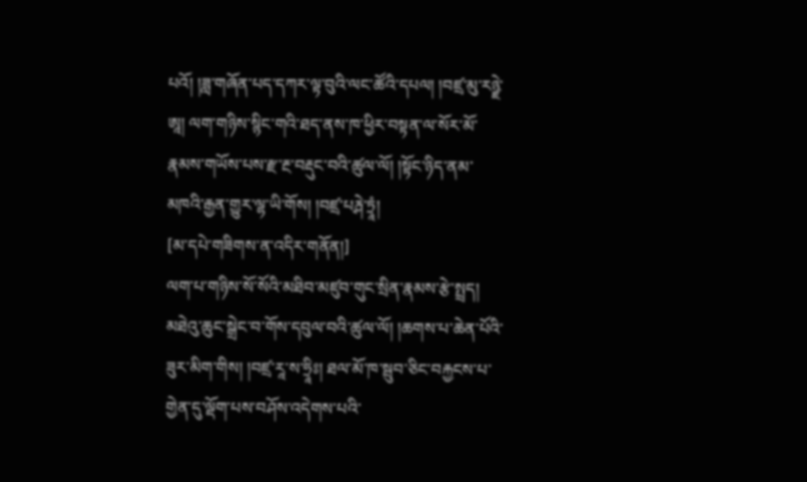པའོ། །ཟླ་གཞོན་པད་དཀར་ལྟ་བུའི་ལང་ཚོའི་དཔལ། །བཛྲ་མུ་རཉྫེ་ཨཱ། ལག་གཉིས་སྙིང་གའི་ཐད་ནས་ཁ་ཕྱིར་བསྟན་ལ་སོར་མོ་རྣམས་གཡོས་པས་རྫ་རྔ་བརྡུང་བའི་ཚུལ་ལོ། །སྟོང་ཉིད་ནམ་མཁའི་རྒྱན་གྱུར་ལྷ་ཡི་གོས། །བཛྲ་པརྴེ་ཏྲཱཾ།
[མ་དཔེ་གཟིགས་ན་འདིར་གནོན།]
ལག་པ་གཉིས་སོ་སོའི་མཐིབ་མཛུབ་གུང་སྲིན་རྣམས་རྩེ་སྤྲད། མཐེའུ་ཆུང་སྒྲེང་བ་གོས་དབུལ་བའི་ཚུལ་ལོ། །ཆགས་པ་ཆེན་པོའི་ཟུར་མིག་གིས། །བཛྲ་རཱ་ས་ཧྲཱིཿ། ཐལ་མོ་ཁ་སྦུབ་ཅིང་བརྐྱངས་པ་གྱེན་དུ་ལྡོག་པས་བཤོས་འདེགས་པའི་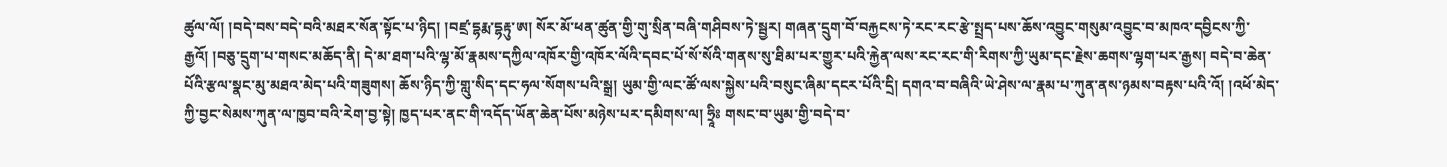ཚུལ་ལོ། །བདེ་བས་བདེ་བའི་མཐར་སོན་སྟོང་པ་ཉིད། །བཛྲ་དྷརྨ་དྷརྟུ་ཨ། སོར་མོ་ཕན་ཚུན་གྱི་གུ་སྲིན་བཞི་གཤིབས་ཏེ་སྦྱར། གཞན་དྲུག་བོ་བརྐྱངས་ཏེ་རང་རང་རྩེ་སྤྲད་པས་ཆོས་འབྱུང་གསུམ་འབྱུང་བ་མཁའ་དབྱིངས་ཀྱི་རྒྱའོ། །བཅུ་དྲུག་པ་གསང་མཆོད་ནི། དེ་མ་ཐག་པའི་ལྷ་མོ་རྣམས་དཀྱིལ་འཁོར་གྱི་འཁོར་ལོའི་དབང་པོ་སོ་སོའི་གནས་སུ་ཐིམ་པར་གྱུར་པའི་རྐྱེན་ལས་རང་རང་གི་རིགས་ཀྱི་ཡུམ་དང་རྗེས་ཆགས་ལྷག་པར་རྒྱས། བདེ་བ་ཆེན་པོའི་རྩལ་སྣང་མུ་མཐའ་མེད་པའི་གཟུགས། ཆོས་ཉིད་ཀྱི་གླུ་སིད་དང་ཧལ་སོགས་པའི་སྒྲ། ཡུམ་གྱི་ལང་ཚོ་ལས་སྐྱེས་པའི་བསུང་ཞིམ་དངར་པོའི་དྲི། དགའ་བ་བཞིའི་ཡེ་ཤེས་ལ་རྣམ་པ་ཀུན་ནས་ཉམས་བརྟས་པའི་འོ། །འཕོ་མེད་ཀྱི་བྱང་སེམས་ཀུན་ལ་ཁྱབ་བའི་རེག་བྱ་སྟེ། ཁྱད་པར་ནང་གི་འདོད་ཡོན་ཆེན་པོས་མཉེས་པར་དམིགས་ལ། ཧྲཱིཿ གསང་བ་ཡུམ་གྱི་བདེ་བ་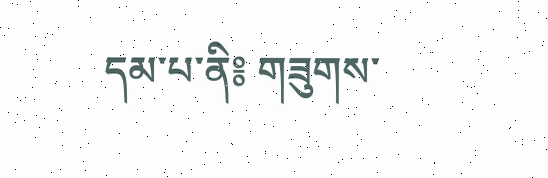དམ་པ་ནི༔ གཟུགས་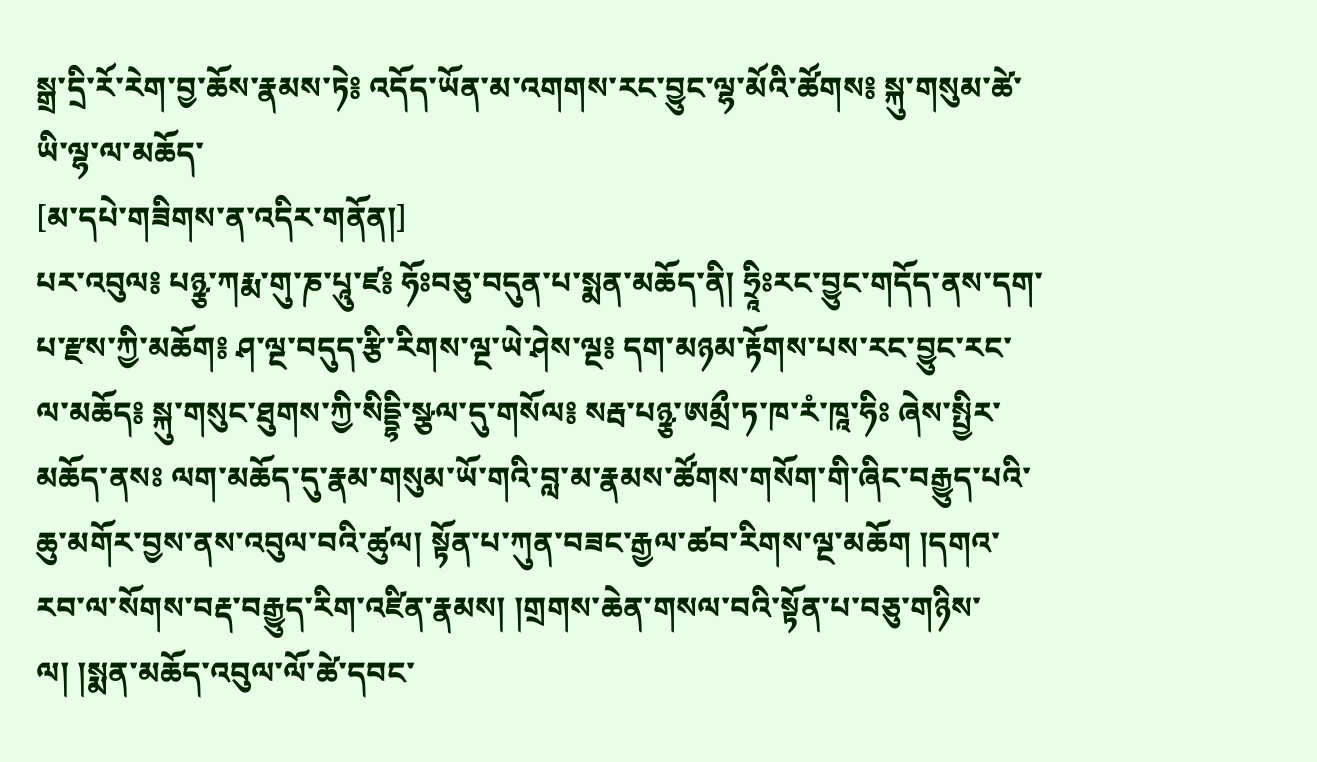སྒྲ་དྲི་རོ་རེག་བྱ་ཆོས་རྣམས་ཏེ༔ འདོད་ཡོན་མ་འགགས་རང་བྱུང་ལྷ་མོའི་ཚོགས༔ སྐུ་གསུམ་ཚེ་ཡི་ལྷ་ལ་མཆོད་
[མ་དཔེ་གཟིགས་ན་འདིར་གནོན།]
པར་འབུལ༔ པཉྩ་ཀརྨ་གུ་ཎ་པཱུ་ཛ༔ ཧོཿབཅུ་བདུན་པ་སྨན་མཆོད་ནི། ཧྲཱིཿརང་བྱུང་གདོད་ནས་དག་པ་རྫས་ཀྱི་མཆོག༔ ཤ་ལྔ་བདུད་རྩི་རིགས་ལྔ་ཡེ་ཤེས་ལྔ༔ དག་མཉམ་རྟོགས་པས་རང་བྱུང་རང་ལ་མཆོད༔ སྐུ་གསུང་ཐུགས་ཀྱི་སིདྡྷི་སྩལ་དུ་གསོལ༔ སརྦ་པཉྩ་ཨམྲྀ་ཏ་ཁ་རཾ་ཁཱ་ཧིཿ ཞེས་སྤྱིར་མཆོད་ནསཿ ལག་མཆོད་དུ་རྣམ་གསུམ་ཡོ་གའི་བླ་མ་རྣམས་ཚོགས་གསོག་གི་ཞིང་བརྒྱུད་པའི་ཆུ་མགོར་བྱས་ནས་འབུལ་བའི་ཚུལ། སྟོན་པ་ཀུན་བཟང་རྒྱལ་ཚབ་རིགས་ལྔ་མཆོག །དགའ་རབ་ལ་སོགས་བརྡ་བརྒྱུད་རིག་འཛིན་རྣམས། །གྲགས་ཆེན་གསལ་བའི་སྟོན་པ་བཅུ་གཉིས་ལ། །སྨན་མཆོད་འབུལ་ལོ་ཚེ་དབང་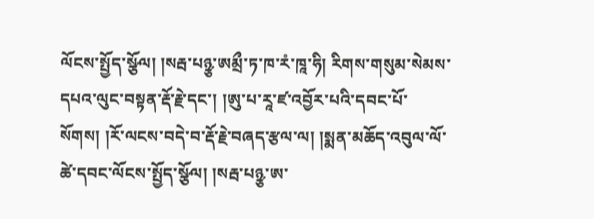ལོངས་སྤྱོད་སྩོལ། །སརྦ་པཉྩ་ཨམྲྀ་ཏ་ཁ་རཾ་ཁཱ་ཧི། རིགས་གསུམ་སེམས་དཔའ་ལུང་བསྟན་རྡོ་རྗེ་དང་། །ཨུ་པ་རཱ་ཛ་འབྱོར་པའི་དབང་པོ་སོགས། །རོ་ལངས་བདེ་བ་རྡོ་རྗེ་བཞད་རྩལ་ལ། །སྨན་མཆོད་འབུལ་ལོ་ཚེ་དབང་ལོངས་སྤྱོད་སྩོལ། །སརྦ་པཉྩ་ཨ་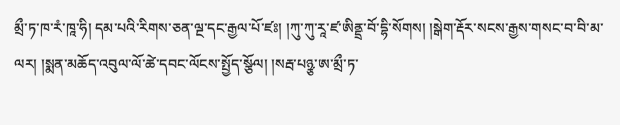མྲྀ་ཏ་ཁ་རཾ་ཁཱ་ཧི། དམ་པའི་རིགས་ཅན་ལྔ་དང་རྒྱལ་པོ་ཛཿ། །ཀུ་ཀུ་རཱ་ཛ་ཨིནྡྲ་བོ་དྷི་སོགས། །སྒེག་རྡོར་སངས་རྒྱས་གསང་བ་བི་མ་ལར། །སྨན་མཆོད་འབུལ་ལོ་ཚེ་དབང་ལོངས་སྤྱོད་སྩོལ། །སརྦ་པཉྩ་ཨ་མྲྀ་ཏ་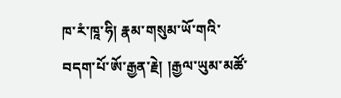ཁ་རཾ་ཁཱ་ཧི། རྣམ་གསུམ་ཡོ་གའི་བདག་པོ་ཨོ་རྒྱན་རྗེ། །རྒྱལ་ཡུམ་མཚོ་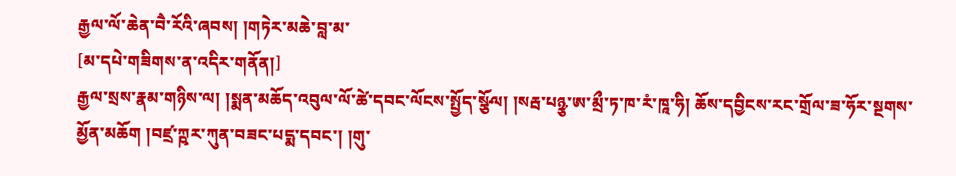རྒྱལ་ལོ་ཆེན་བཻ་རོའི་ཞབས། །གཏེར་མཆེ་བླ་མ་
[མ་དཔེ་གཟིགས་ན་འདིར་གནོན།]
རྒྱལ་སྲས་རྣམ་གཉིས་ལ། །སྨན་མཆོད་འབུལ་ལོ་ཚེ་དབང་ལོངས་སྤྱོད་སྩོལ། །སརྦ་པཉྩ་ཨ་མྲྀ་ཏ་ཁ་རཾ་ཁཱ་ཧི། ཆོས་དབྱིངས་རང་གྲོལ་ཟ་ཧོར་སྔགས་མྱོན་མཆོག །བཛྲ་ཀྵར་ཀུན་བཟང་པདྨ་དབང་། །གུ་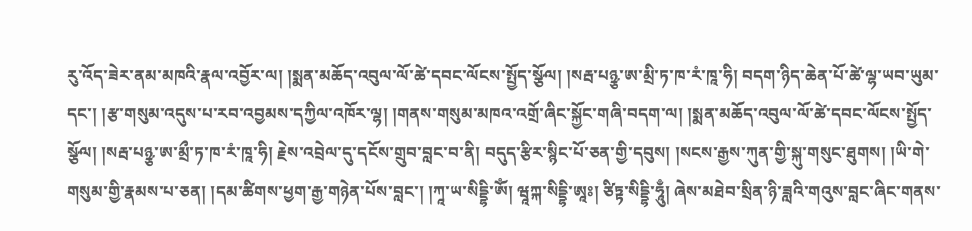རུ་འོད་ཟེར་ནམ་མཁའི་རྣལ་འབྱོར་ལ། །སྨན་མཆོད་འབུལ་ལོ་ཚེ་དབང་ལོངས་སྤྱོད་སྩོལ། །སརྦ་པཉྩ་ཨ་མྲི་ཏ་ཁ་རཾ་ཁཱ་ཧི། བདག་ཉིད་ཆེན་པོ་ཚེ་ལྷ་ཡབ་ཡུམ་དང་། །རྩ་གསུམ་འདུས་པ་རབ་འབྱམས་དཀྱིལ་འཁོར་ལྷ། །གནས་གསུམ་མཁའ་འགྲོ་ཞིང་སྐྱོང་གཞི་བདག་ལ། །སྨན་མཆོད་འབུལ་ལོ་ཚེ་དབང་ལོངས་སྤྱོད་སྩོལ། །སརྦ་པཉྩ་ཨ་མྲྀ་ཏ་ཁ་རཾ་ཁཱ་ཧི། རྗེས་འབྲེལ་དུ་དངོས་གྲུབ་བླང་བ་ནི། བདུད་རྩིར་སྙིང་པོ་ཅན་གྱི་དབུས། །སངས་རྒྱས་ཀུན་གྱི་སྐུ་གསུང་ཐུགས། །ཡི་གེ་གསུམ་གྱི་རྣམས་པ་ཅན། །དམ་ཚིགས་ཕྱག་རྒྱ་གཉེན་པོས་བླང་། །ཀཱ་ཡ་སིདྡྷི་ཨོཾ། ཝཱཀྐ་སིདྡྷི་ཨཱཿ། ཙིཏྟ་སིདྡྷི་ཧཱུྃ། ཞེས་མཐེབ་སྲིན་ཉི་ཟླའི་གའུས་བླང་ཞིང་གནས་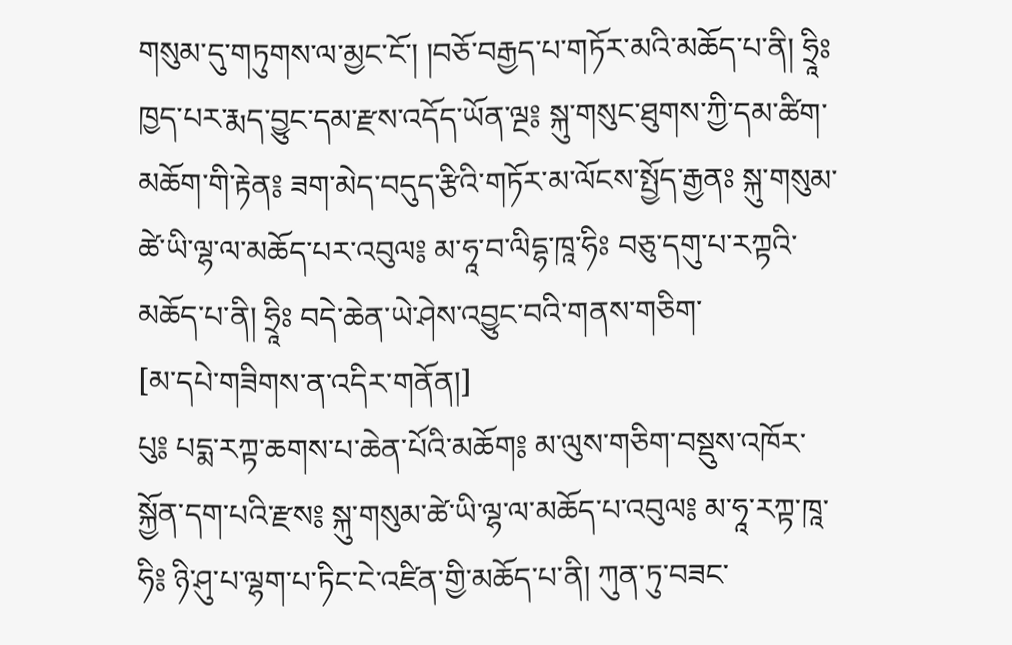གསུམ་དུ་གཏུགས་ལ་མྱང་ངོ་། །བཅོ་བརྒྱད་པ་གཏོར་མའི་མཆོད་པ་ནི། ཧྲཱིཿ ཁྱད་པར་རྨད་བྱུང་དམ་རྫས་འདོད་ཡོན་ལྔ༔ སྐུ་གསུང་ཐུགས་ཀྱི་དམ་ཚིག་མཆོག་གི་རྟེན༔ ཟག་མེད་བདུད་རྩིའི་གཏོར་མ་ལོངས་སྤྱོད་རྒྱནཿ སྐུ་གསུམ་ཚེ་ཡི་ལྷ་ལ་མཆོད་པར་འབུལ༔ མ་ཧཱ་བ་ལིདྷ་ཁཱ་ཧིཿ བཅུ་དགུ་པ་རཀྟའི་མཆོད་པ་ནི། ཧྲཱིཿ བདེ་ཆེན་ཡེ་ཤེས་འབྱུང་བའི་གནས་གཅིག་
[མ་དཔེ་གཟིགས་ན་འདིར་གནོན།]
པུ༔ པདྨ་རཀྟ་ཆགས་པ་ཆེན་པོའི་མཆོག༔ མ་ལུས་གཅིག་བསྡུས་འཁོར་སྐྱོན་དག་པའི་རྫས༔ སྐུ་གསུམ་ཚེ་ཡི་ལྷ་ལ་མཆོད་པ་འབུལ༔ མ་ཧཱ་རཀྟ་ཁཱ་ཧི༔ ཉི་ཤུ་པ་ལྷག་པ་ཏིང་ངེ་འཛིན་གྱི་མཆོད་པ་ནི། ཀུན་ཏུ་བཟང་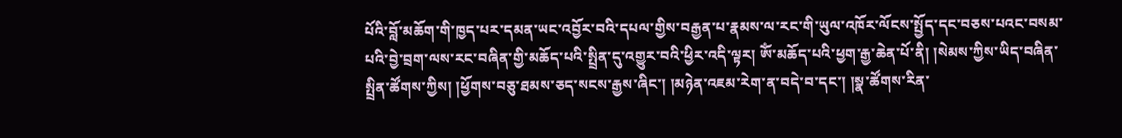པོའི་བློ་མཆོག་གི་ཁྱད་པར་དམན་ཡང་འབྱོར་བའི་དཔལ་གྱིས་བརྒྱན་པ་རྣམས་ལ་རང་གི་ཡུལ་འཁོར་ལོངས་སྤྱོད་དང་བཅས་པའང་བསམ་པའི་བྱེ་བྲག་ལས་རང་བཞིན་གྱི་མཆོད་པའི་སྤྲིན་དུ་འགྱུར་བའི་ཕྱིར་འདི་ལྟར། ཨོཾ་མཆོད་པའི་ཕྱག་རྒྱ་ཆེན་པོ་ནི། །སེམས་ཀྱིས་ཡིད་བཞིན་སྤྲིན་ཚོགས་ཀྱིས། །ཕྱོགས་བཅུ་ཐམས་ཅད་སངས་རྒྱས་ཞིང་། །མཉེན་འཇམ་རེག་ན་བདེ་བ་དང་། །སྣ་ཚོགས་རིན་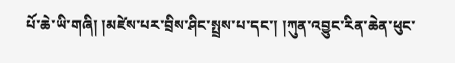པོ་ཆེ་ཡི་གཞི། །མཛེས་པར་བྲིས་ཤིང་སྤྲས་པ་དང་། །ཀུན་འབྱུང་རིན་ཆེན་ཕུང་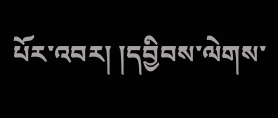པོར་འབར། །དབྱིབས་ལེགས་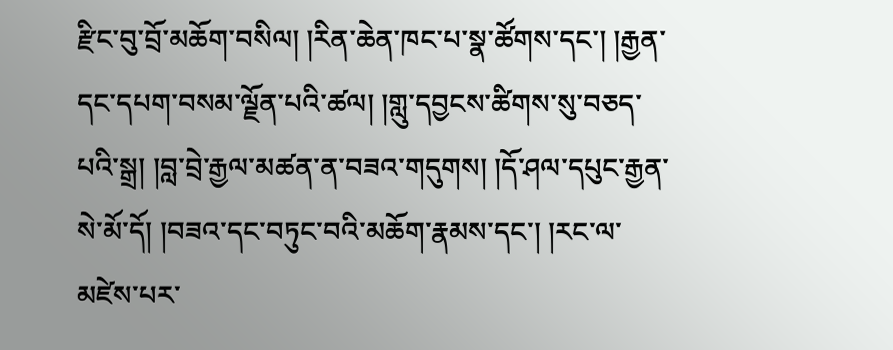རྫིང་བུ་བྲོ་མཆོག་བསིལ། །རིན་ཆེན་ཁང་པ་སྣ་ཚོགས་དང་། །རྒྱན་དང་དཔག་བསམ་ལྗོན་པའི་ཚལ། །གླུ་དབྱངས་ཚིགས་སུ་བཅད་པའི་སྒྲ། །བླ་བྲེ་རྒྱལ་མཚན་ན་བཟའ་གདུགས། །དོ་ཤལ་དཔུང་རྒྱན་སེ་མོ་དོ། །བཟའ་དང་བཏུང་བའི་མཆོག་རྣམས་དང་། །རང་ལ་མཛེས་པར་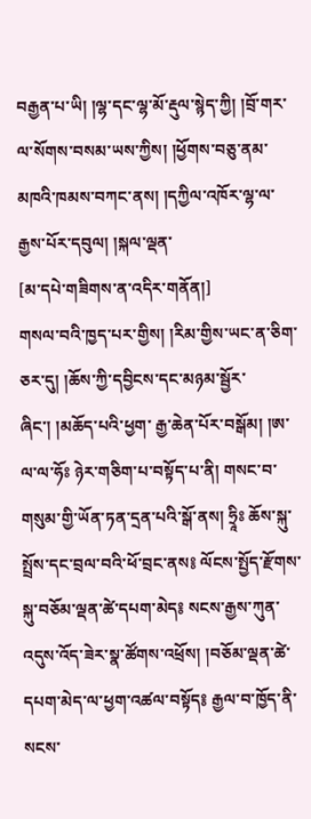བརྒྱན་པ་ཡི། །ལྷ་དང་ལྷ་མོ་རྡུལ་སྙེད་ཀྱི། །བྲོ་གར་ལ་སོགས་བསམ་ཡས་ཀྱིས། །ཕྱོགས་བཅུ་ནམ་མཁའི་ཁམས་བཀང་ནས། །དཀྱིལ་འཁོར་ལྷ་ལ་རྒྱས་པོར་དབུལ། །སྐལ་ལྡན་
[མ་དཔེ་གཟིགས་ན་འདིར་གནོན།]
གསལ་བའི་ཁྱད་པར་གྱིས། །རིམ་གྱིས་ཡང་ན་ཅིག་ཅར་དུ། །ཆོས་ཀྱི་དབྱིངས་དང་མཉམ་སྦྱོར་ཞིང་། །མཆོད་པའི་ཕྱག་ རྒྱ་ཆེན་པོར་བསྒོམ། །ཨ་ལ་ལ་ཧོཿ ཉེར་གཅིག་པ་བསྟོད་པ་ནི། གསང་བ་གསུམ་གྱི་ཡོན་ཏན་དྲན་པའི་སྒོ་ནས། ཧྲཱིཿ ཆོས་སྐུ་སྤྲོས་དང་བྲལ་བའི་ཕོ་བྲང་ནས༔ ལོངས་སྤྱོད་རྫོགས་སྐུ་བཅོམ་ལྡན་ཚེ་དཔག་མེད༔ སངས་རྒྱས་ཀུན་འདུས་འོད་ཟེར་སྣ་ཚོགས་འཕྲོས། །བཅོམ་ལྡན་ཚེ་དཔག་མེད་ལ་ཕྱག་འཚལ་བསྟོད༔ རྒྱལ་བ་ཁྱོད་ནི་སངས་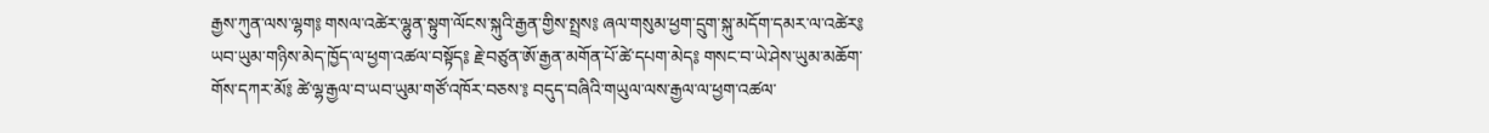རྒྱས་ཀུན་ལས་ལྷག༔ གསལ་འཚེར་ལྷུན་སྟུག་ལོངས་སྐུའི་རྒྱན་གྱིས་སྤྲས༔ ཞལ་གསུམ་ཕྱག་དྲུག་སྐུ་མདོག་དམར་ལ་འཚེར༔ ཡབ་ཡུམ་གཉིས་མེད་ཁྱོད་ལ་ཕྱག་འཚལ་བསྟོད༔ རྗེ་བཙུན་ཨོ་རྒྱན་མགོན་པོ་ཚེ་དཔག་མེད༔ གསང་བ་ཡེ་ཤེས་ཡུམ་མཆོག་གོས་དཀར་མོ༔ ཚེ་ལྷ་རྒྱལ་བ་ཡབ་ཡུམ་གཙོ་འཁོར་བཅས་༔ བདུད་བཞིའི་གཡུལ་ལས་རྒྱལ་ལ་ཕྱག་འཚལ་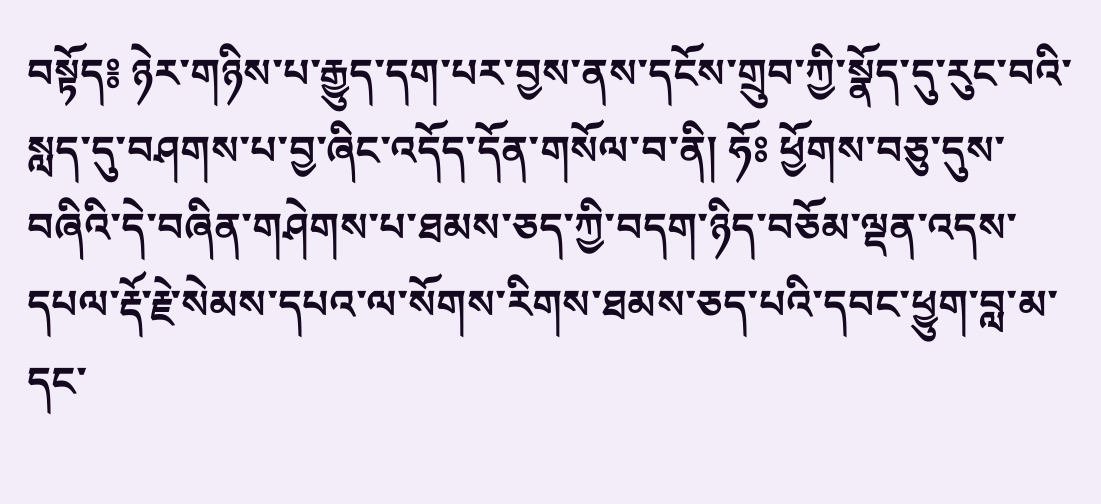བསྟོད༔ ཉེར་གཉིས་པ་རྒྱུད་དག་པར་བྱས་ནས་དངོས་གྲུབ་ཀྱི་སྣོད་དུ་རུང་བའི་སླད་དུ་བཤགས་པ་བྱ་ཞིང་འདོད་དོན་གསོལ་བ་ནི། ཧོཿ ཕྱོགས་བཅུ་དུས་བཞིའི་དེ་བཞིན་གཤེགས་པ་ཐམས་ཅད་ཀྱི་བདག་ཉིད་བཅོམ་ལྡན་འདས་དཔལ་རྡོ་རྗེ་སེམས་དཔའ་ལ་སོགས་རིགས་ཐམས་ཅད་པའི་དབང་ཕྱུག་བླ་མ་དང་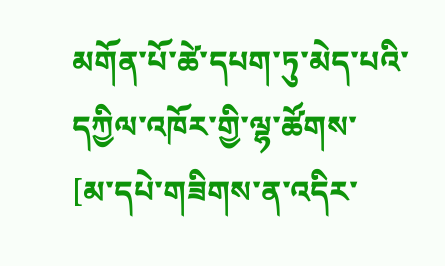མགོན་པོ་ཚེ་དཔག་ཏུ་མེད་པའི་དཀྱིལ་འཁོར་གྱི་ལྷ་ཚོགས་
[མ་དཔེ་གཟིགས་ན་འདིར་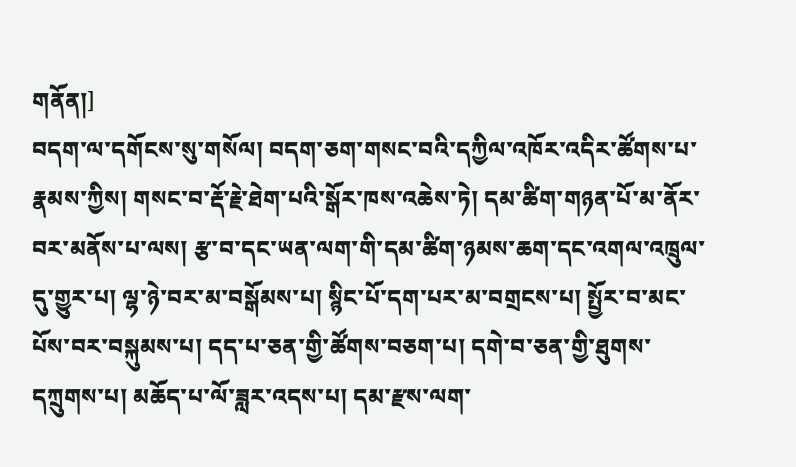གནོན།]
བདག་ལ་དགོངས་སུ་གསོལ། བདག་ཅག་གསང་བའི་དཀྱིལ་འཁོར་འདིར་ཚོགས་པ་རྣམས་ཀྱིས། གསང་བ་རྡོ་རྗེ་ཐེག་པའི་སྒོར་ཁས་འཆེས་ཏེ། དམ་ཚིག་གཉན་པོ་མ་ནོར་བར་མནོས་པ་ལས། རྩ་བ་དང་ཡན་ལག་གི་དམ་ཚིག་ཉམས་ཆག་དང་འགལ་འཁྲུལ་དུ་གྱུར་པ། ལྷ་ཉེ་བར་མ་བསྒོམས་པ། སྙིང་པོ་དག་པར་མ་བགྲངས་པ། སྤྱོར་བ་མང་པོས་བར་བསྐུམས་པ། དད་པ་ཅན་གྱི་ཚོགས་བཅག་པ། དགེ་བ་ཅན་གྱི་ཐུགས་དཀྲུགས་པ། མཆོད་པ་ལོ་ཟླར་འདས་པ། དམ་རྫས་ལག་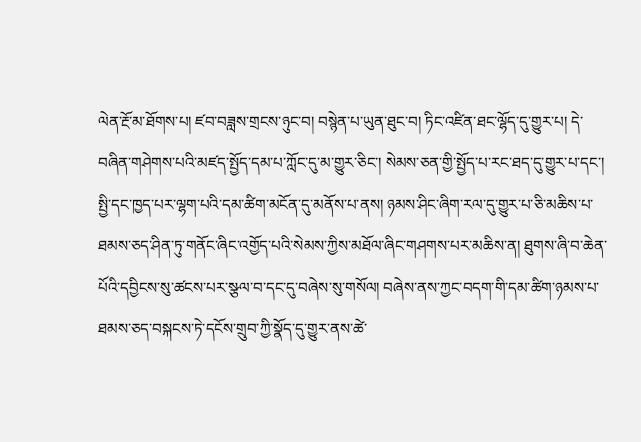ལེན་རྔོ་མ་ཐོགས་པ། ཛབ་བཟླས་གྲངས་ཉུང་བ། བསྙེན་པ་ཡུན་ཐུང་བ། ཏིང་འཛིན་ཐང་ལྷོད་དུ་གྱུར་པ། དེ་བཞིན་གཤེགས་པའི་མཛད་སྤྱོད་དམ་པ་ཀློང་དུ་མ་གྱུར་ཅིང་། སེམས་ཅན་གྱི་སྤྱོད་པ་རང་ཐད་དུ་གྱུར་པ་དང་། སྤྱི་དང་ཁྱད་པར་ལྷག་པའི་དམ་ཚིག་མངོན་དུ་མནོས་པ་ནས། ཉམས་ཤིང་ཞིག་རལ་དུ་གྱུར་པ་ཅི་མཆིས་པ་ཐམས་ཅད་ཤིན་ཏུ་གནོང་ཞིང་འགྱོད་པའི་སེམས་ཀྱིས་མཐོལ་ཞིང་གཤགས་པར་མཆིས་ན། ཐུགས་ཞི་བ་ཆེན་པོའི་དབྱིངས་སུ་ཚངས་པར་སྩལ་བ་དང་དུ་བཞེས་སུ་གསོལ། བཞེས་ནས་ཀྱང་བདག་གི་དམ་ཚིག་ཉམས་པ་ཐམས་ཅད་བསྐངས་ཏེ་དངོས་གྲུབ་ཀྱི་སྣོད་དུ་གྱུར་ནས་ཚེ་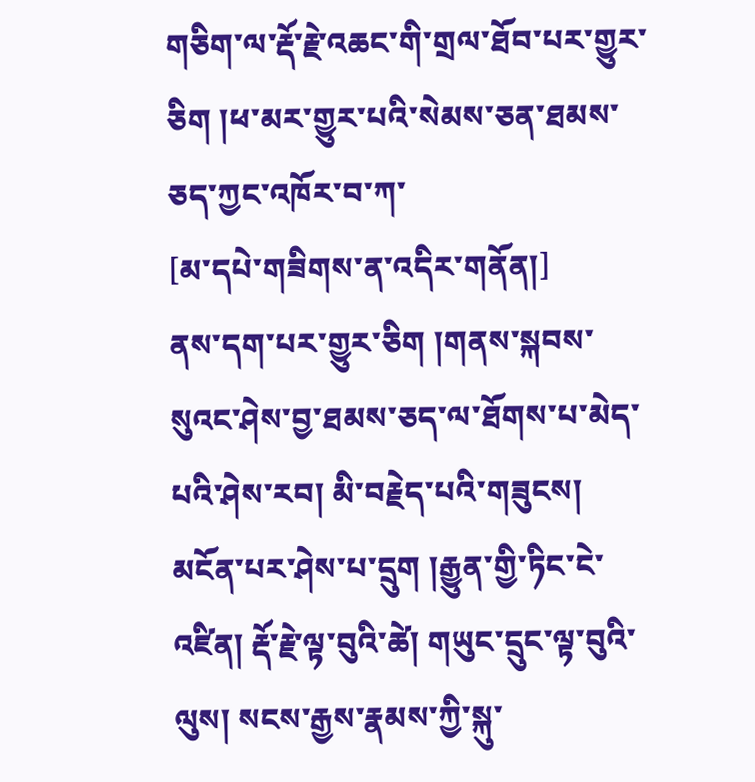གཅིག་ལ་རྡོ་རྗེ་འཆང་གི་གྲལ་ཐོབ་པར་གྱུར་ཅིག །ཕ་མར་གྱུར་པའི་སེམས་ཅན་ཐམས་ཅད་ཀྱང་འཁོར་བ་ཀ་
[མ་དཔེ་གཟིགས་ན་འདིར་གནོན།]
ནས་དག་པར་གྱུར་ཅིག །གནས་སྐབས་སུའང་ཤེས་བྱ་ཐམས་ཅད་ལ་ཐོགས་པ་མེད་པའི་ཤེས་རབ། མི་བརྗེད་པའི་གཟུངས། མངོན་པར་ཤེས་པ་དྲུག །རྒྱུན་གྱི་ཏིང་ངེ་འཛིན། རྡོ་རྗེ་ལྟ་བུའི་ཚེ། གཡུང་དྲུང་ལྟ་བུའི་ལུས། སངས་རྒྱས་རྣམས་ཀྱི་སྐུ་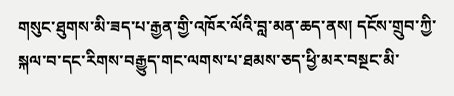གསུང་ཐུགས་མི་ཟད་པ་རྒྱན་གྱི་འཁོར་ལོའི་བླ་མན་ཆད་ནས། དངོས་གྲུབ་ཀྱི་སྐལ་བ་དང་རིགས་བརྒྱུད་གང་ལགས་པ་ཐམས་ཅད་ཕྱི་མར་བསྔང་མི་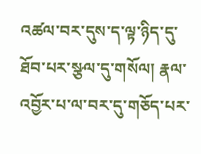འཚལ་བར་དུས་ད་ལྟ་ཉིད་དུ་ཐོབ་པར་སྩལ་དུ་གསོལ། རྣལ་འབྱོར་པ་ལ་བར་དུ་གཅོད་པར་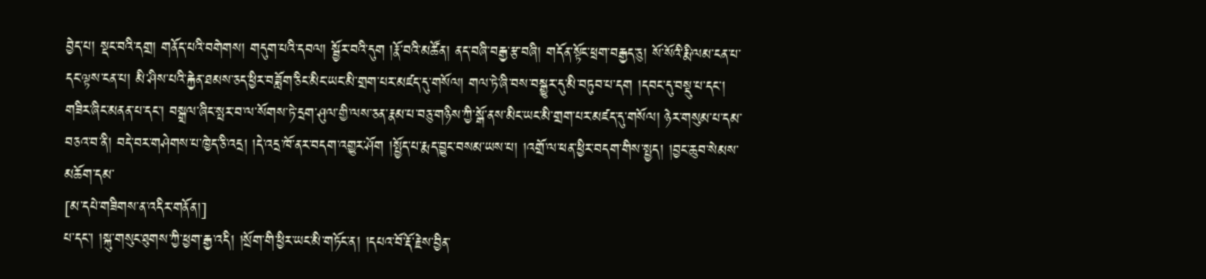བྱེད་པ། སྡང་བའི་དགྲ། གནོད་པའི་བགེགས། གདུག་པའི་དབལ། སྦྱོར་བའི་དུག །རྣོ་བའི་མཚོན། ནད་བཞི་བརྒྱ་རྩ་བཞི། གདོན་སྟོང་ཕྲག་བརྒྱད་ཅུ། སོ་སོའི་རྨི་ལམ་ངན་པ་དང་ལྟས་ངན་པ། མི་ཤིས་པའི་རྐྱེན་ཐམས་ཅད་ཕྱིར་བཟློག་ཅིང་མིང་ཡང་མི་གྲག་པར་མཛད་དུ་གསོལ། གལ་ཏེ་ཞི་བས་བསྒྱུར་དུ་མི་བཏུབ་པ་དག །དབང་དུ་བསྡུ་པ་དང་། གཟིར་ཞིང་མནན་པ་དང་། བསྒྲལ་ཞིང་སྤར་བ་ལ་སོགས་ཏེ་དྲག་ཤུལ་གྱི་ལས་ཅན་རྣམ་པ་བཅུ་གཉིས་ཀྱི་སྒོ་ནས་མིང་ཡང་མི་གྲག་པར་མཛད་དུ་གསོལ། ཉེར་གསུམ་པ་དམ་བཅའ་བ་ནི། བདེ་བར་གཤེགས་པ་ཁྱེད་ཅི་འདྲ། །དེ་འདྲ་ཁོ་ནར་བདག་འགྱུར་ཤོག །སྤྱོད་པ་རྨད་བྱུང་བསམ་ཡས་པ། །འགྲོ་ལ་ཕན་ཕྱིར་བདག་གིས་སྤྱད། །བྱང་ཆུབ་སེམས་མཆོག་དམ་
[མ་དཔེ་གཟིགས་ན་འདིར་གནོན།]
པ་དང་། །སྐུ་གསུང་ཐུགས་ཀྱི་ཕྱག་རྒྱ་འདི། །སྲོག་གི་ཕྱིར་ཡང་མི་གཏོང་ན། །དཔའ་བོ་རྡོ་རྗེས་བྱིན་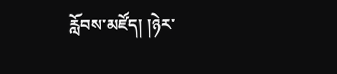རློབས་མཛོད། །ཉེར་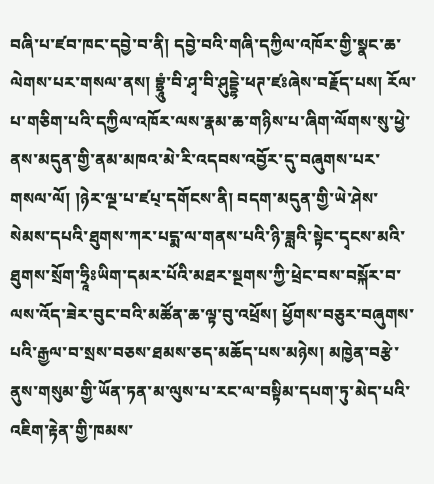བཞི་པ་ཛབ་ཁང་དབྱེ་བ་ནི། དབྱེ་བའི་གཞི་དཀྱིལ་འཁོར་གྱི་སྣང་ཆ་ལེགས་པར་གསལ་ནས། བྷྲཱུཾ་བི་ཤྭ་བི་ཤུདྡྷེ་ཕཊ་ཛཿཞེས་བརྗོད་པས། རོལ་པ་གཅིག་པའི་དཀྱིལ་འཁོར་ལས་རྣམ་ཆ་གཉིས་པ་ཞིག་ལོགས་སུ་ཕྱེ་ནས་མདུན་གྱི་ནམ་མཁའ་མེ་རི་འདབས་འབྱོར་དུ་བཞུགས་པར་གསལ་ལོ། །ཉེར་ལྔ་པ་ཛཔ྄་དགོངས་ནི། བདག་མདུན་གྱི་ཡེ་ཤེས་སེམས་དཔའི་ཐུགས་ཀར་པདྨ་ལ་གནས་པའི་ཉི་ཟླའི་སྟེང་དྭངས་མའི་ཐུགས་སྲོག་ཧྲཱིཿཡིག་དམར་པོའི་མཐར་སྔགས་ཀྱི་ཕྲེང་བས་བསྐོར་བ་ལས་འོད་ཟེར་བུང་བའི་མཚོན་ཆ་ལྟ་བུ་འཕྲོས། ཕྱོགས་བཅུར་བཞུགས་པའི་རྒྱལ་བ་སྲས་བཅས་ཐམས་ཅད་མཆོད་པས་མཉེས། མཁྱེན་བརྩེ་ནུས་གསུམ་གྱི་ཡོན་ཏན་མ་ལུས་པ་རང་ལ་བསྟིམ་དཔག་ཏུ་མེད་པའི་འཇིག་རྟེན་གྱི་ཁམས་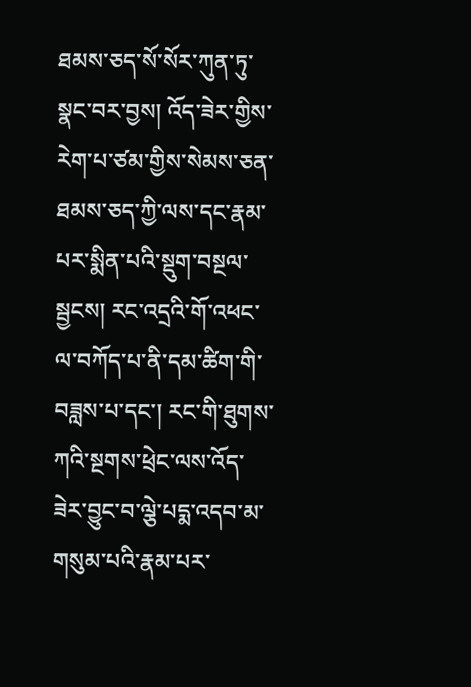ཐམས་ཅད་སོ་སོར་ཀུན་ཏུ་སྣང་བར་བྱས། འོད་ཟེར་གྱིས་རེག་པ་ཙམ་གྱིས་སེམས་ཅན་ཐམས་ཅད་ཀྱི་ལས་དང་རྣམ་པར་སྨིན་པའི་སྡུག་བསྔལ་སྦྱངས། རང་འདྲའི་གོ་འཕང་ལ་བཀོད་པ་ནི་དམ་ཚིག་གི་བཟླས་པ་དང་། རང་གི་ཐུགས་ཀའི་སྔགས་ཕྲེང་ལས་འོད་ཟེར་བྱུང་བ་ལྕེ་པདྨ་འདབ་མ་གསུམ་པའི་རྣམ་པར་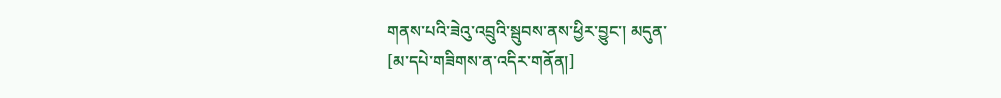གནས་པའི་ཟེའུ་འབྲུའི་སྦུབས་ནས་ཕྱིར་བྱུང་། མདུན་
[མ་དཔེ་གཟིགས་ན་འདིར་གནོན།]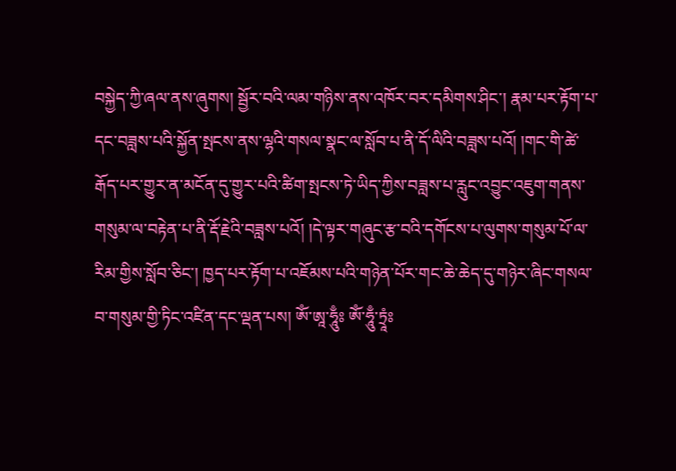བསྐྱེད་ཀྱི་ཞལ་ནས་ཞུགས། སྦྱོར་བའི་ལམ་གཉིས་ནས་འཁོར་བར་དམིགས་ཤིང་། རྣམ་པར་རྟོག་པ་དང་བཟླས་པའི་སྐྱོན་སྤངས་ནས་ལྷའི་གསལ་སྣང་ལ་སློབ་པ་ནི་དོ་ལིའི་བཟླས་པའོ། །གང་གི་ཚེ་རྒོད་པར་གྱུར་ན་མངོན་དུ་གྱུར་པའི་ཚིག་སྤངས་ཏེ་ཡིད་ཀྱིས་བཟླས་པ་རླུང་འབྱུང་འཇུག་གནས་གསུམ་ལ་བརྟེན་པ་ནི་རྡོ་རྗེའི་བཟླས་པའོ། །དེ་ལྟར་གཞུང་རྩ་བའི་དགོངས་པ་ལུགས་གསུམ་པོ་ལ་རིམ་གྱིས་སློབ་ཅིང་། ཁྱད་པར་རྟོག་པ་འཇོམས་པའི་གཉེན་པོར་གང་ཆེ་ཆེད་དུ་གཉེར་ཞིང་གསལ་བ་གསུམ་གྱི་ཏིང་འཛིན་དང་ལྡན་པས། ཨོཾ་ཨཱ་ཧཱུྃཿ ཨོཾ་ཧཱུྃ་ཏྲཱཾཿ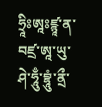ཧྲཱིཿཨཱཿཛྙཱ་ན་བཛྲ་ཨཱ་ཡུ་ཤེ་ཧཱུྃ་བྷཱུཾ་ནྲྀ་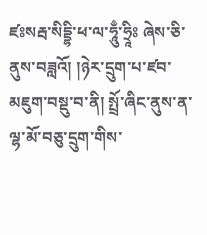ཛཿསརྦ་སིདྡྷི་ཕ་ལ་ཧཱུྃ་ཧྲཱིཿ ཞེས་ཅི་ནུས་བཟླའོ། །ཉེར་དྲུག་པ་ཛབ་མཇུག་བསྡུ་བ་ནི། སྤྲོ་ཞིང་ནུས་ན་ལྷ་མོ་བཅུ་དྲུག་གིས་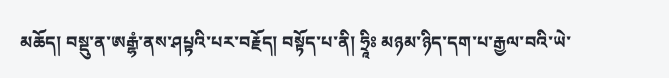མཆོད། བསྡུ་ན་ཨརྒྷཾ་ནས་ཤཔྟའི་པར་བརྗོད། བསྟོད་པ་ནི། ཧྲཱིཿ མཉམ་ཉིད་དག་པ་རྒྱལ་བའི་ཡེ་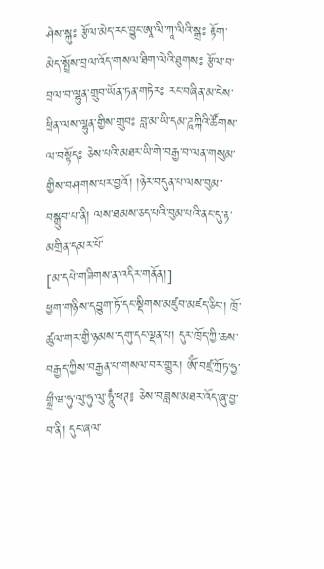ཤེས་སྐུཿ རྩོལ་མེད་རང་བྱུང་ཨཱ་ལི་ཀཱ་ལིའི་སྒྲཿ རྟོག་མེད་སྤྲོས་བྲལ་འོད་གསལ་ཐིག་ལེའི་ཐུགསཿ རྩོལ་བ་བྲལ་བ་ལྷུན་གྲུབ་ཡོན་ཏན་གཏེརཿ རང་བཞིན་མ་ངེས་ཕྲིན་ལས་ལྷུན་གྱིས་གྲུབཿ བླ་མ་ཡི་དམ་ཌཱཀྐིའི་ཚོགས་ལ་བསྟོདཿ ཅེས་པའི་མཐར་ཡི་གེ་བརྒྱ་བ་ལན་གསུམ་གྱིས་བཤགས་པར་བྱའོ། །ཉེར་བདུན་པ་ལས་བུམ་བསྒྲུབ་པ་ནི། ལས་ཐམས་ཅད་པའི་བུམ་པའི་ནང་དུ་རྟ་མགྲིན་དམར་པོ་
[མ་དཔེ་གཟིགས་ན་འདིར་གནོན།]
ཕྱག་གཉིས་དབྱུག་ཏོ་དང་སྡིགས་མཛུབ་མཛད་ཅིང་། ཁྲོ་ཚུལ་གར་གྱི་ཉམས་དགུ་དང་ལྡན་པ། དུར་ཁྲོད་ཀྱི་ཆས་བརྒྱད་ཀྱིས་བརྒྱན་པ་གསལ་བར་གྱུར། ཨོཾ་བཛྲ་ཀྲོཏ་ཧྱ་གྷྲྀ་ཝ་ཧུ་ལུ་ཧུ་ལུ་ཧཱུྃ་ཕཊ༔ ཅེས་བཟླས་མཐར་འོད་ཞུ་བྱ་བ་ནི། དུང་ཞལ་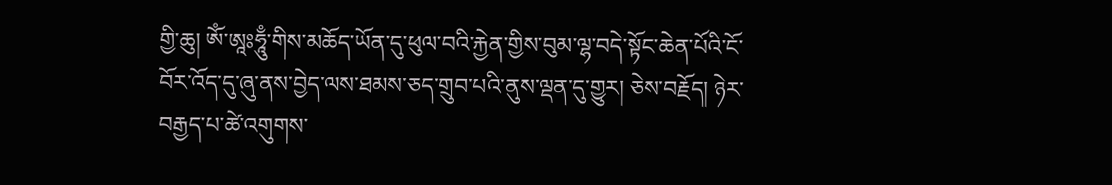གྱི་ཆུ། ཨོཾ་ཨཱཿཧཱུྃ་གིས་མཆོད་ཡོན་དུ་ཕུལ་བའི་རྐྱེན་གྱིས་བུམ་ལྷ་བདེ་སྟོང་ཆེན་པོའི་ངོ་བོར་འོད་དུ་ཞུ་ནས་བྱེད་ལས་ཐམས་ཅད་གྲུབ་པའི་ནུས་ལྡན་དུ་གྱུར། ཅེས་བརྗོད། ཉེར་བརྒྱད་པ་ཚེ་འགུགས་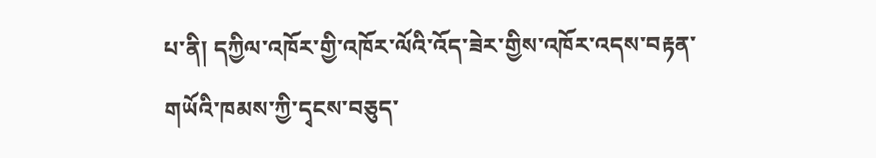པ་ནི། དཀྱིལ་འཁོར་གྱི་འཁོར་ལོའི་འོད་ཟེར་གྱིས་འཁོར་འདས་བརྟན་གཡོའི་ཁམས་ཀྱི་དྭངས་བཅུད་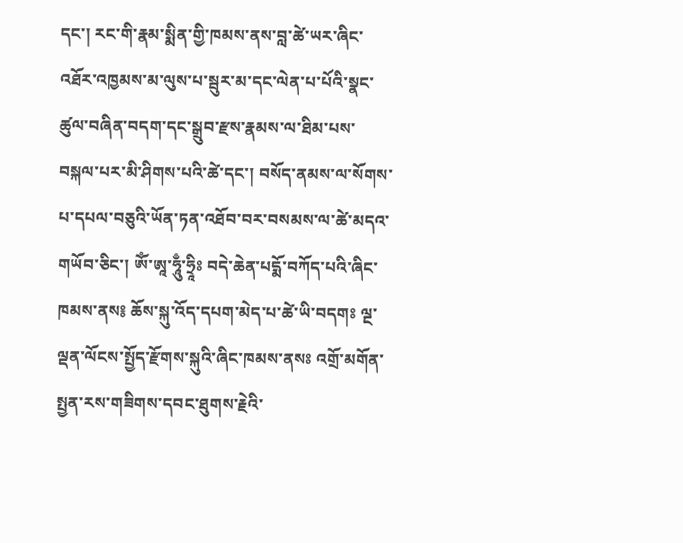དང་། རང་གི་རྣམ་སྨིན་གྱི་ཁམས་ནས་བླ་ཚེ་ཡར་ཞིང་འཐོར་འཁྱམས་མ་ལུས་པ་སྦུར་མ་དང་ལེན་པ་པོའི་སྣང་ཚུལ་བཞིན་བདག་དང་སྒྲུབ་རྫས་རྣམས་ལ་ཐིམ་པས་བསྐལ་པར་མི་ཤིགས་པའི་ཚེ་དང་། བསོད་ནམས་ལ་སོགས་པ་དཔལ་བཅུའི་ཡོན་ཏན་འཐོབ་བར་བསམས་ལ་ཚེ་མདའ་གཡོབ་ཅིང་། ཨོཾ་ཨཱ་ཧཱུྃ་ཧྲཱིཿ བདེ་ཆེན་པདྨོ་བཀོད་པའི་ཞིང་ཁམས་ནས༔ ཆོས་སྐུ་འོད་དཔག་མེད་པ་ཚེ་ཡི་བདགཿ ལྔ་ལྡན་ལོངས་སྤྱོད་རྫོགས་སྐུའི་ཞིང་ཁམས་ནསཿ འགྲོ་མགོན་སྤྱན་རས་གཟིགས་དབང་ཐུགས་རྗེའི་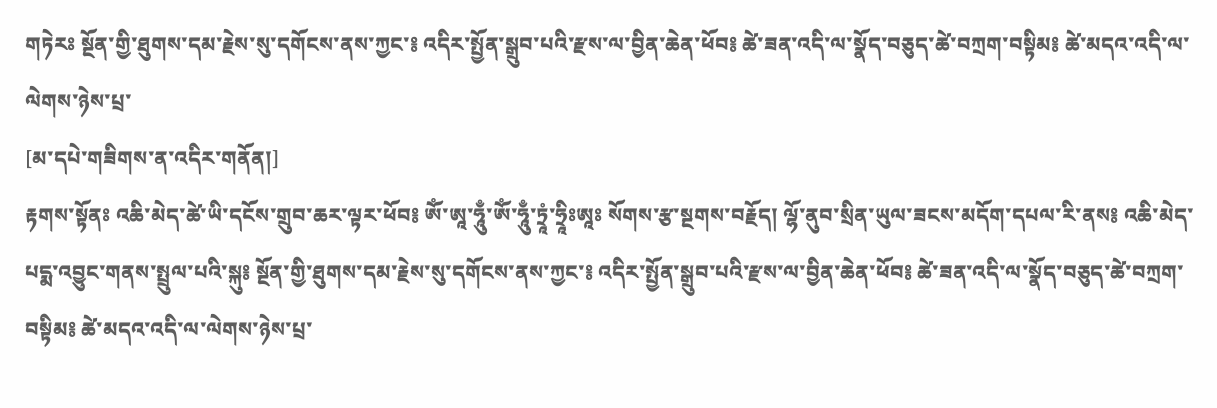གཏེརཿ སྔོན་གྱི་ཐུགས་དམ་རྗེས་སུ་དགོངས་ནས་ཀྱང་༔ འདིར་སྤྱོན་སྒྲུབ་པའི་རྫས་ལ་བྱིན་ཆེན་ཕོབ༔ ཚེ་ཟན་འདི་ལ་སྣོད་བཅུད་ཚེ་བཀྲག་བསྟིམ༔ ཚེ་མདའ་འདི་ལ་ལེགས་ཉེས་པྲ་
[མ་དཔེ་གཟིགས་ན་འདིར་གནོན།]
རྟགས་སྟོནཿ འཆི་མེད་ཚེ་ཡི་དངོས་གྲུབ་ཆར་ལྟར་ཕོབ༔ ཨོཾ་ཨཱ་ཧཱུྃ་ཨོཾ་ཧཱུྃ་ཏྲཱཾ་ཧྲཱིཿཨཱཿ སོགས་རྩ་སྔགས་བརྗོད། ལྷོ་ནུབ་སྲིན་ཡུལ་ཟངས་མདོག་དཔལ་རི་ནས༔ འཆི་མེད་པདྨ་འབྱུང་གནས་སྤྲུལ་པའི་སྐུ༔ སྔོན་གྱི་ཐུགས་དམ་རྗེས་སུ་དགོངས་ནས་ཀྱང་༔ འདིར་སྤྱོན་སྒྲུབ་པའི་རྫས་ལ་བྱིན་ཆེན་ཕོབ༔ ཚེ་ཟན་འདི་ལ་སྣོད་བཅུད་ཚེ་བཀྲག་བསྟིམ༔ ཚེ་མདའ་འདི་ལ་ལེགས་ཉེས་པྲ་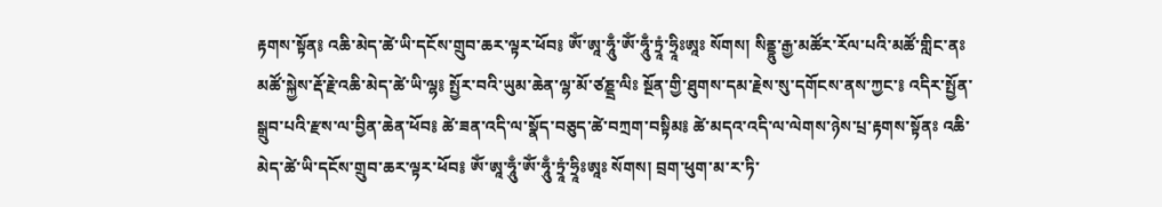རྟགས་སྟོན༔ འཆི་མེད་ཚེ་ཡི་དངོས་གྲུབ་ཆར་ལྟར་ཕོབ༔ ཨོཾ་ཨཱ་ཧཱུྃ་ཨོཾ་ཧཱུྃ་ཏྲཱཾ་ཧྲཱིཿཨཱཿ སོགས། སིནྡྷུ་རྒྱ་མཚོར་རོལ་པའི་མཚོ་གླིང་ནཿ མཚོ་སྐྱེས་རྡོ་རྗེ་འཆི་མེད་ཚེ་ཡི་ལྷ༔ སྤྱོར་བའི་ཡུམ་ཆེན་ལྷ་མོ་ཙཎྡྲ་ལིཿ སྔོན་གྱི་ཐུགས་དམ་རྗེས་སུ་དགོངས་ནས་ཀྱང་༔ འདིར་སྤྱོན་སྒྲུབ་པའི་རྫས་ལ་བྱིན་ཆེན་ཕོབ༔ ཚེ་ཟན་འདི་ལ་སྣོད་བཅུད་ཚེ་བཀྲག་བསྟིམ༔ ཚེ་མདའ་འདི་ལ་ལེགས་ཉེས་པྲ་རྟགས་སྟོནཿ འཆི་མེད་ཚེ་ཡི་དངོས་གྲུབ་ཆར་ལྟར་ཕོབ༔ ཨོཾ་ཨཱ་ཧཱུྃ་ཨོཾ་ཧཱུྃ་ཏྲཱཾ་ཧྲཱིཿཨཱཿ སོགས། བྲག་ཕུག་མ་ར་ཏི་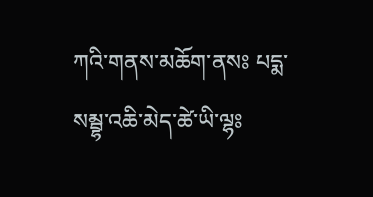ཀའི་གནས་མཆོག་ནསཿ པདྨ་སམྦྷ་འཆི་མེད་ཚེ་ཡི་ལྷཿ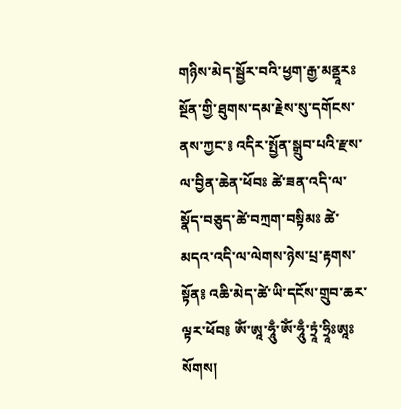གཉིས་མེད་སྦྱོར་བའི་ཕྱག་རྒྱ་མནྡཱརཿ སྔོན་གྱི་ཐུགས་དམ་རྗེས་སུ་དགོངས་ནས་ཀྱང་༔ འདིར་སྤྱོན་སྒྲུབ་པའི་རྫས་ལ་བྱིན་ཆེན་ཕོབཿ ཚེ་ཟན་འདི་ལ་སྣོད་བཅུད་ཚེ་བཀྲག་བསྟིམཿ ཚེ་མདའ་འདི་ལ་ལེགས་ཉེས་པྲ་རྟགས་སྟོན༔ འཆི་མེད་ཚེ་ཡི་དངོས་གྲུབ་ཆར་ལྟར་ཕོབ༔ ཨོཾ་ཨཱ་ཧཱུྃ་ཨོཾ་ཧཱུྃ་ཏྲཱཾ་ཧྲཱིཿཨཱཿ སོགས།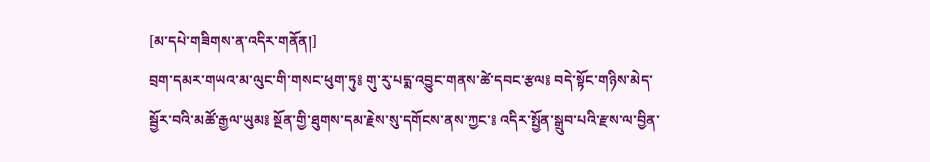[མ་དཔེ་གཟིགས་ན་འདིར་གནོན།]
བྲག་དམར་གཡའ་མ་ལུང་གི་གསང་ཕུག་ཏུ༔ གུ་རུ་པདྨ་འབྱུང་གནས་ཚེ་དབང་རྩལ༔ བདེ་སྟོང་གཉིས་མེད་སྦྱོར་བའི་མཚོ་རྒྱལ་ཡུམ༔ སྔོན་གྱི་ཐུགས་དམ་རྗེས་སུ་དགོངས་ནས་ཀྱང་༔ འདིར་སྤྱོན་སྒྲུབ་པའི་རྫས་ལ་བྱིན་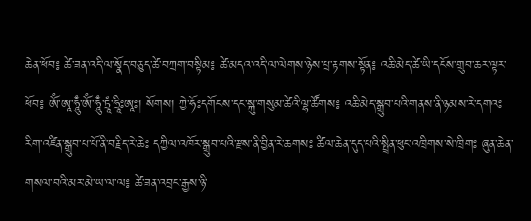ཆེན་ཕོབ༔ ཚེ་ཟན་འདི་ལ་སྣོད་བཅུད་ཚེ་བཀྲག་བསྟིམ༔ ཚེ་མདའ་འདི་ལ་ལེགས་ཉེས་པྲ་རྟགས་སྟོན༔ འཆི་མེད་ཚེ་ཡི་དངོས་གྲུབ་ཆར་ལྟར་ཕོབ༔ ཨོཾ་ཨཱ་ཧཱུྃ་ཨོཾ་ཧཱུྃ་ཏྲཱཾ་ཧྲཱིཿཨཱཿ། སོགས། ཀྱེ་ཧོཿདགོངས་དང་སྐུ་གསུམ་ཚེའི་ལྷ་ཚོགས༔ འཆི་མེད་སྒྲུབ་པའི་གནས་ནི་ཉམས་རེ་དགའཿརིག་འཛིན་སྒྲུབ་པ་པོ་ནི་བརྗིད་རེ་ཆེཿ དཀྱིལ་འཁོར་སྒྲུབ་པའི་རྫས་ནི་བྱིན་རེ་ཆགསཿ ཚིལ་ཆེན་དུད་པའི་སྤྲིན་ཕུང་འཁྲིགས་སེ་ཁྲིགཿ ཞུན་ཆེན་གསལ་བའི་མར་མེ་ཡ་ལ་ལ༔ ཚེ་ཟན་འབྲང་རྒྱས་ཉི་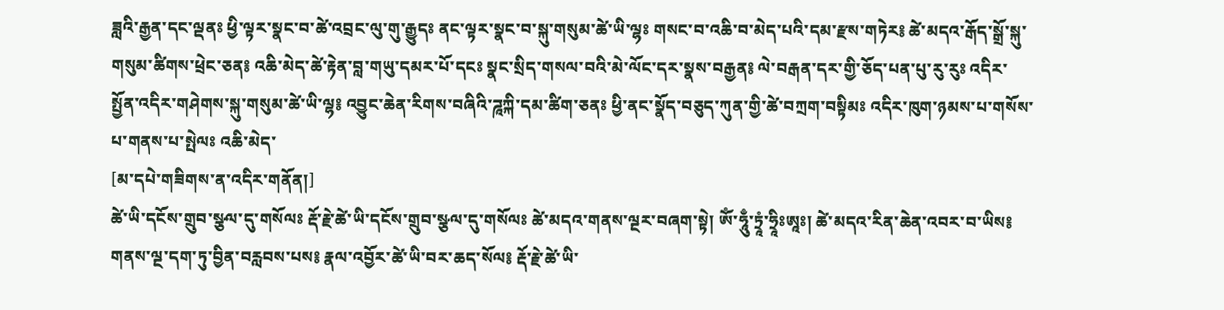ཟླའི་རྒྱན་དང་ལྡནཿ ཕྱི་ལྟར་སྣང་བ་ཚེ་འབྲང་ལུ་གུ་རྒྱུདཿ ནང་ལྟར་སྣང་བ་སྐུ་གསུམ་ཚེ་ཡི་ལྷཿ གསང་བ་འཆི་བ་མེད་པའི་དམ་རྫས་གཏེར༔ ཚེ་མདའ་རྒོད་སྒྲོ་སྐུ་གསུམ་ཚིགས་ཕྲེང་ཅན༔ འཆི་མེད་ཚེ་རྟེན་བླ་གཡུ་དམར་པོ་དངཿ སྣང་སྲིད་གསལ་བའི་མེ་ལོང་དར་སྣས་བརྒྱན༔ ལེ་བརྒན་དར་གྱི་ཅོད་པན་པུ་རུ་རུཿ འདིར་སྤྱོན་འདིར་གཤེགས་སྐུ་གསུམ་ཚེ་ཡི་ལྷ༔ འབྱུང་ཆེན་རིགས་བཞིའི་ཌཱཀྐི་དམ་ཚིག་ཅནཿ ཕྱི་ནང་སྣོད་བཅུད་ཀུན་གྱི་ཚེ་བཀྲག་བསྟིམཿ འདིར་ཁུག་ཉམས་པ་གསོས་པ་གནས་པ་སྤེལཿ འཆི་མེད་
[མ་དཔེ་གཟིགས་ན་འདིར་གནོན།]
ཚེ་ཡི་དངོས་གྲུབ་སྩལ་དུ་གསོལཿ རྡོ་རྗེ་ཚེ་ཡི་དངོས་གྲུབ་སྩལ་དུ་གསོལཿ ཚེ་མདའ་གནས་ལྔར་བཞག་སྟེ། ཨོཾ་ཧཱུྃ་ཏྲཱཾ་ཧྲཱིཿཨཱཿ། ཚེ་མདའ་རིན་ཆེན་འབར་བ་ཡིས༔ གནས་ལྔ་དག་ཏུ་བྱིན་བརླབས་པས༔ རྣལ་འབྱོར་ཚེ་ཡི་བར་ཆད་སོལ༔ རྡོ་རྗེ་ཚེ་ཡི་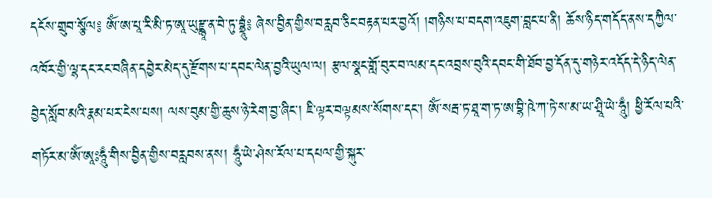དངོས་གྲུབ་སྩོལ༔ ཨོཾ་ཨ་པཱ་རི་མི་ཏ་ཨཱ་ཡུརྫྙཱ་ན་བེ་ཏུ་བྷྲཱུཾ༔ ཞེས་བྱིན་གྱིས་བརླབ་ཅིང་བརྟན་པར་བྱའོ། །གཉིས་པ་བདག་འཇུག་བླང་པ་ནི། ཆོས་ཉིད་གདོད་ནས་དཀྱིལ་འཁོར་གྱི་ལྷ་དང་རང་བཞིན་དབྱེར་མེད་དུ་རྫོགས་པ་དབང་ལེན་བྱའི་ཡུལ་ལ། རྩལ་སྣང་གློ་བུར་བ་ལམ་དང་འབྲས་བུའི་དབང་གི་ཐོབ་བྱ་དོན་དུ་གཉེར་འདོད་དེ་ཉིད་ལེན་བྱེད་སློབ་མའི་རྣམ་པར་ངེས་པས། ལས་བུམ་གྱི་ཆུས་ཉེ་རེག་བྱ་ཞིང་། ཇི་ལྟར་བལྟམས་སོགས་དང་། ཨོཾ་སརྦ་ཏ་ཐཱ་ག་ཏ་ཨ་བྷི་ཥེ་ཀ་ཏེ་ས་མ་ཡ་ཤྲཱི་ཡེ་ཧཱུྃ། ཕྱི་རོལ་པའི་གཏོར་མ་ཨོཾ་ཨཱཿཧཱུྃ་གིས་བྱིན་གྱིས་བརླབས་ནས། ཧཱུྃ་ཡེ་ཤེས་རོལ་པ་དཔལ་གྱི་སྐུར་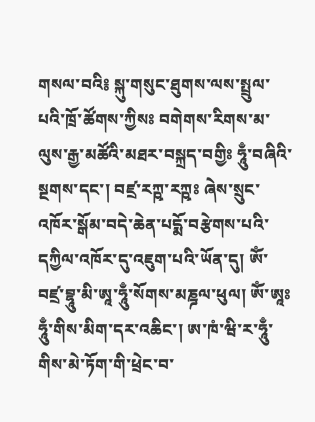གསལ་བའི༔ སྐུ་གསུང་ཐུགས་ལས་སྤྲུལ་པའི་ཁྲོ་ཚོགས་ཀྱིསཿ བགེགས་རིགས་མ་ལུས་རྒྱ་མཚོའི་མཐར་བསྐྲད་བགྱིཿ ཧཱུྃ་བཞིའི་སྔགས་དང་། བཛྲ་རཀྵ་རཀྵཿ ཞེས་སྲུང་འཁོར་སྒོམ་བདེ་ཆེན་པདྨོ་བརྩེགས་པའི་དཀྱིལ་འཁོར་དུ་འཇུག་པའི་ཡོན་དུ། ཨོཾ་བཛྲ་བྷཱུ་མི་ཨཱ་ཧཱུྃ་སོགས་མཎྜལ་ཕུལ། ཨོཾ་ཨཱཿཧཱུྃ་གིས་མིག་དར་འཆིང་། ཨ་ཁཾ་ཝི་ར་ཧཱུྃ་གིས་མེ་ཏོག་གི་ཕྲེང་བ་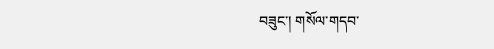བཟུང་། གསོལ་གདབ་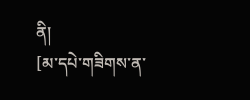ནི།
[མ་དཔེ་གཟིགས་ན་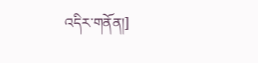འདིར་གནོན།]